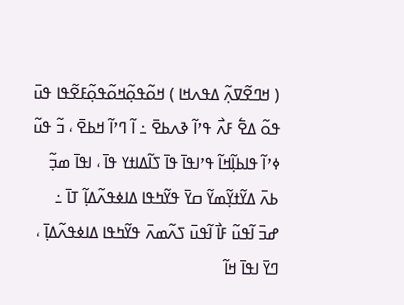( ߞߣߐ߬ߜߍ߲߬ ߡߟߍߞߊ ) ߞߋ߬ߟߋ߲߬ߞߋ߬ߟߋ߲߬ߓߐ߬ߟߊ ߟߎ߫ ߟߋ߬ ߡߐ߱ ߓߍ߯ ߟߴߊ߬ ߢߍߕߐ߫ ߸ ߊ߬ ߣߴߊ߬ ߞߕߐ߫ ، ߏ߬ ߟߎ߬ ߦߴߊ߬ ߟߊߕߊ߲߬ߞߊ߬ ߟߴߊߟߊ߫ ߟߊ߫ ߖߊ߬ߡߊߙߌ ߟߊ߫ ، ߊߟߊ߫ ߘߏ߲߬ ߕߍ߫ ߡߌ߬ߙߌ߲߬ߘߌ߬ ߛߌ߫ ߟߌ߬ߤߟߊ ߡߊߦߟߍ߬ߡߊ߲߬ ߠߊ߫ ߸ ߝߏ߫ ߊ߬ߟߎ߬ ߓߊ߯ ߊ߬ߟߎ߫ ߖߍ߬ߘߍ߫ ߟߌ߬ߤߟߊ ߡߊߦߟߍ߬ߡߊ߲߫ ، ߣߌ߫ ߊߟߊ߫ ߞߊ߬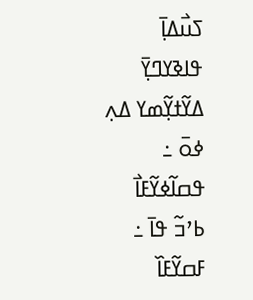ߖߎ߯ߡߊ߲߫ ߟߊߢߌߣߌ߲߫ ߡߌ߬ߙߌ߲߬ߘߌ ߡߍ߲ ߦߋ߫ ߸ ߟߛߊ߬ߦߌ߬ߓߊ߯ ߕߴߏ߬ ߟߊ߫ ߸ ߓߛߌ߬ߓߊ߰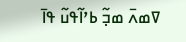ߜߘߍ߫ ߘߏ߲߬ ߕߴߊ߬ߟߎ߬ ߟߊ߫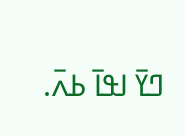ߣߌ߫ ߊߟߊ߫ ߕߍ߫.